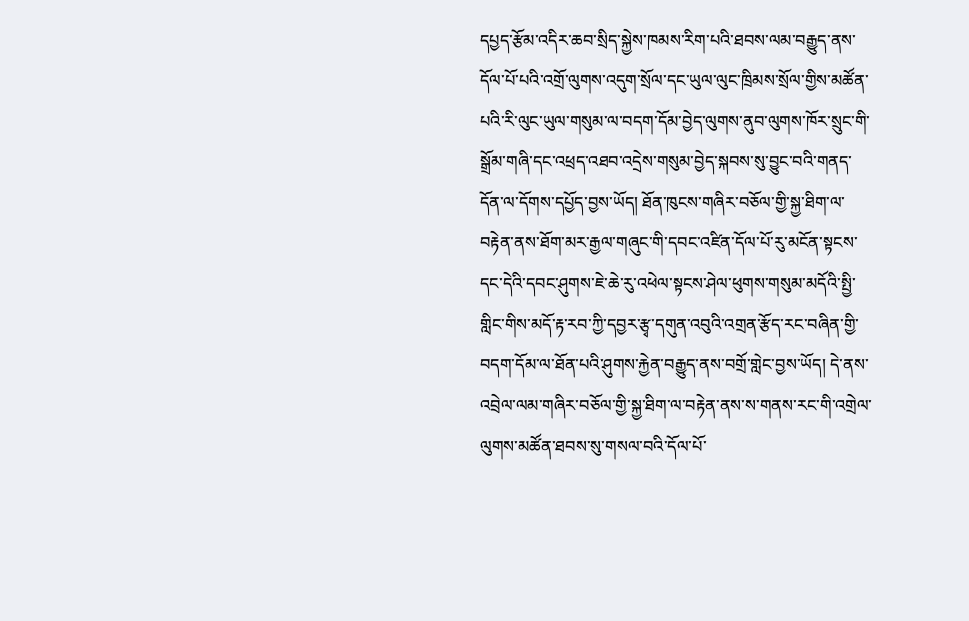དཔྱད་རྩོམ་འདིར་ཆབ་སྲིད་སྐྱེས་ཁམས་རིག་པའི་ཐབས་ལམ་བརྒྱུད་ནས་དོལ་པོ་པའི་འགྲོ་ལུགས་འདུག་སྲོལ་དང་ཡུལ་ལུང་ཁྲིམས་སྲོལ་གྱིས་མཚོན་པའི་རི་ལུང་ཡུལ་གསུམ་ལ་བདག་དོམ་བྱེད་ལུགས་ནུབ་ལུགས་ཁོར་སྲུང་གི་སྒྲོམ་གཞི་དང་འཕྲད་འཐབ་འདྲེས་གསུམ་བྱེད་སྐབས་སུ་བྱུང་བའི་གནད་དོན་ལ་དོགས་དཔྱོད་བྱས་ཡོད། ཐོན་ཁུངས་གཞིར་བཅོལ་གྱི་སྐྱ་ཐིག་ལ་བརྟེན་ནས་ཐོག་མར་རྒྱལ་གཞུང་གི་དབང་འཛིན་དོལ་པོ་རུ་མངོན་སྟངས་དང་དེའི་དབང་ཤུགས་ཇེ་ཆེ་རུ་འཕེལ་སྟངས་ཤེལ་ཕུགས་གསུམ་མདོའི་སྤྱི་གླིང་གིས་མདོ་རྟ་རབ་ཀྱི་དབྱར་རྩྭ་དགུན་འབུའི་འགྲན་རྩོད་རང་བཞིན་གྱི་བདག་དོམ་ལ་ཐོན་པའི་ཤུགས་རྐྱེན་བརྒྱུད་ནས་བགྲོ་གླེང་བྱས་ཡོད། དེ་ནས་འབྲེལ་ལམ་གཞིར་བཅོལ་གྱི་སྐྱ་ཐིག་ལ་བརྟེན་ནས་ས་གནས་རང་གི་འགྲེལ་ལུགས་མཚོན་ཐབས་སུ་གསལ་བའི་དོལ་པོ་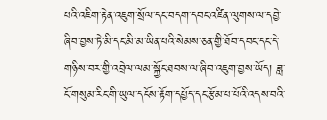པའི་འཇིག་རྟེན་འཇུག་སྲོལ་དང་བདག་དབང་འཛིན་ལུགས་ལ་དབྱེ་ཞིབ་བྱས་ཏེ་མི་དང་མི་མ་ཡིན་པའི་སེམས་ཅན་གྱི་ཐོབ་དབང་དང་དེ་གཉིས་བར་གྱི་འབྲེལ་ལམ་སྐྱོང་ཐབས་ལ་ཞིབ་འཇུག་བྱས་ཡོད། ཟླ་ངོ་གསུམ་རིང་གི་ཡུལ་དངོས་རྟོག་དཔྱོད་དང་རྩོམ་པ་པོའི་འདས་བའི་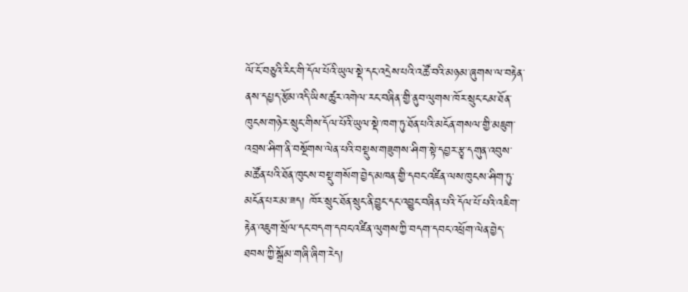ལོ་ངོ་བཅུའི་རིང་གི་དོལ་པོའི་ཡུལ་སྡེ་དང་འདྲེས་པའི་འཚོ་བའི་མཉམ་ཞུགས་ལ་བརྟེན་ནས་དཔྱད་རྩོམ་འདི་ཡིས་ཚུར་འགེལ་རང་བཞིན་གྱི་ནུབ་ལུགས་ཁོར་སྲུང་ངམ་ཐོན་ཁུངས་གཉེར་སྲུང་གིས་དོལ་པོའི་ཡུལ་སྡེ་ཁག་ཏུ་ཐོན་པའི་མངོན་གསལ་གྱི་མཇུག་འབྲས་ཤིག་ནི་བསྔོགས་ལེན་པའི་བསྡུས་གཟུགས་ཤིག་སྟེ་དབྱར་རྩྭ་དགུན་འབུས་མཚོན་པའི་ཐོན་ཁུངས་བསྡུ་གསོག་བྱེད་མཁན་གྱི་དབང་འཛིན་ལས་ཁུངས་ཤིག་ཏུ་མངོན་པར་མ་ཟད། ཁོར་སྲུང་ཐོན་སྲུང་ནི་བྱུང་དང་འབྱུང་བཞིན་པའི་དོལ་པོ་པའི་འཇིག་རྟེན་འཇུག་སྲོལ་དང་བདག་དབང་འཛིན་ལུགས་ཀྱི་བདག་དབང་འཕྲོག་ལེན་བྱེད་ཐབས་ཀྱི་སྒྲོམ་གཞི་ཞིག་རེད།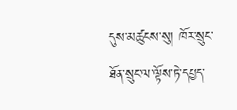དུས་མཚུངས་སུ། ཁོར་སྲུང་ཐོན་སྲུང་ལ་ལྟོས་ཏེ་དཔྱད་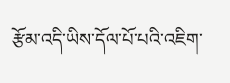རྩོམ་འདི་ཡིས་དོལ་པོ་པའི་འཇིག་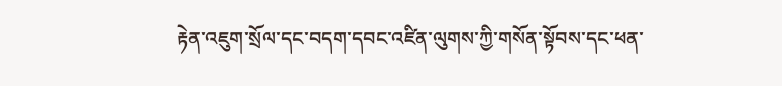རྟེན་འཇུག་སྲོལ་དང་བདག་དབང་འཛིན་ལུགས་ཀྱི་གསོན་སྟོབས་དང་ཕན་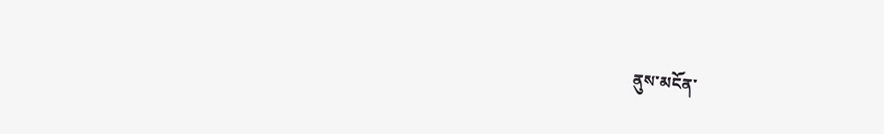ནུས་མངོན་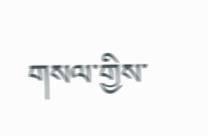གསལ་གྱིས་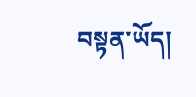བསྟན་ཡོད།